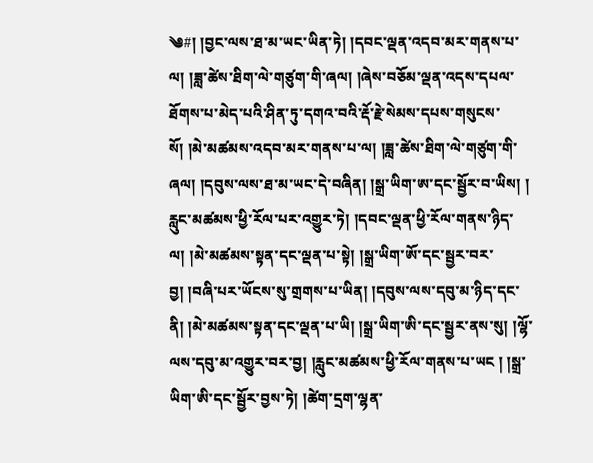༄#། །བྱང་ལས་ཐ་མ་ཡང་ཡིན་ཏེ། །དབང་ལྡན་འདབ་མར་གནས་པ་ལ། །ཟླ་ཚེས་ཐིག་ལེ་གཙུག་གི་ཞལ། །ཞེས་བཅོམ་ལྡན་འདས་དཔལ་ཐོགས་པ་མེད་པའི་ཤིན་ཏུ་དགའ་བའི་རྡོ་རྗེ་སེམས་དཔས་གསུངས་སོ། །མེ་མཚམས་འདབ་མར་གནས་པ་ལ། །ཟླ་ཚེས་ཐིག་ལེ་གཙུག་གི་ཞལ། །དབུས་ལས་ཐ་མ་ཡང་དེ་བཞིན། །སྒྲ་ཡིག་ཨ་དང་སྦྱོར་བ་ཡིས། ། རླུང་མཚམས་ཕྱི་རོལ་པར་འགྱུར་ཏེ། །དབང་ལྡན་ཕྱི་རོལ་གནས་ཉིད་ལ། །མེ་མཚམས་སྟན་དང་ལྡན་པ་སྟེ། །སྒྲ་ཡིག་ཨོ་དང་སྦྱར་བར་བྱ། །བཞི་པར་ཡོངས་སུ་གྲགས་པ་ཡིན། །དབུས་ལས་དབུ་མ་ཉིད་དང་ནི། །མེ་མཚམས་སྟན་དང་ལྡན་པ་ཡི། །སྒྲ་ཡིག་ཨི་དང་སྦྱར་ནས་སུ། །ལྷོ་ལས་དབུ་མ་འགྱུར་བར་བྱ། །རླུང་མཚམས་ཕྱི་རོལ་གནས་པ་ཡང ། །སྒྲ་ཡིག་ཨི་དང་སྦྱོར་བྱས་ཏེ། །ཚེག་དྲག་ལྷན་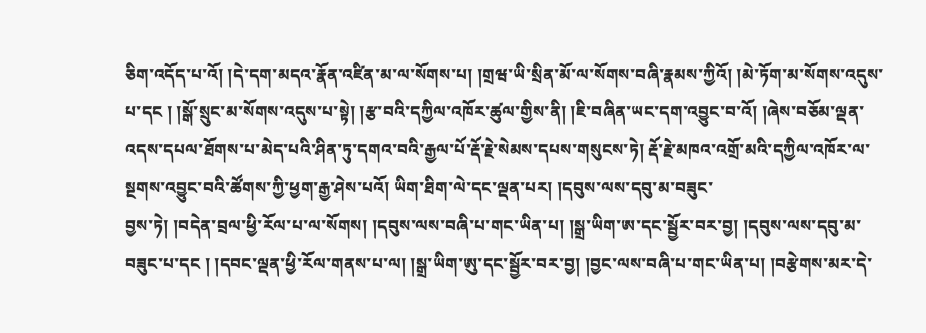ཅིག་འདོད་པ་འོ། །དེ་དག་མདའ་རྣོན་འཛིན་མ་ལ་སོགས་པ། །གྲཝ་ཡི་སྲིན་མོ་ལ་སོགས་བཞི་རྣམས་ཀྱིའོ། །མེ་ཏོག་མ་སོགས་འདུས་པ་དང ། །སྒོ་སྲུང་མ་སོགས་འདུས་པ་སྟེ། །རྩ་བའི་དཀྱིལ་འཁོར་ཚུལ་གྱིས་ནི། །ཇི་བཞིན་ཡང་དག་འབྱུང་བ་འོ། །ཞེས་བཅོམ་ལྡན་འདས་དཔལ་ཐོགས་པ་མེད་པའི་ཤིན་ཏུ་དགའ་བའི་རྒྱལ་པོ་རྡོ་རྗེ་སེམས་དཔས་གསུངས་ཏེ། རྡོ་རྗེ་མཁའ་འགྲོ་མའི་དཀྱིལ་འཁོར་ལ་སྔགས་འབྱུང་བའི་ཚོགས་ཀྱི་ཕྱག་རྒྱ་ཤེས་པའོ། ཡིག་ཐིག་ལེ་དང་ལྡན་པར། །དབུས་ལས་དབུ་མ་བཟུང་
བྱས་ཏེ། །བདེན་བྲལ་ཕྱི་རོལ་པ་ལ་སོགས། །དབུས་ལས་བཞི་པ་གང་ཡིན་པ། །སྒྲ་ཡིག་ཨ་དང་སྦྱོར་བར་བྱ། །དབུས་ལས་དབུ་མ་བཟུང་པ་དང ། །དབང་ལྡན་ཕྱི་རོལ་གནས་པ་ལ། །སྒྲ་ཡིག་ཨུ་དང་སྦྱོར་བར་བྱ། །བྱང་ལས་བཞི་པ་གང་ཡིན་པ། །བརྩེགས་མར་དེ་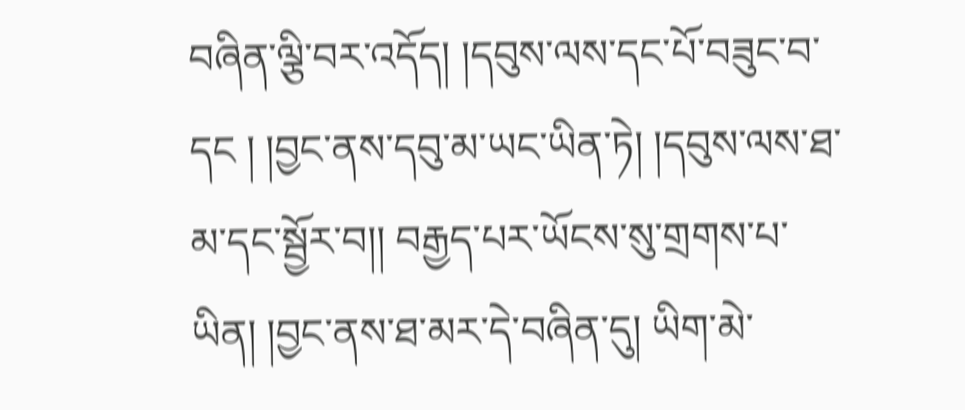བཞིན་ལྕི་བར་འདོད། །དབུས་ལས་དང་པོ་བཟུང་བ་དང ། །བྱང་ནས་དབུ་མ་ཡང་ཡིན་ཏེ། །དབུས་ལས་ཐ་མ་དང་སྦྱོར་བ།། བརྒྱད་པར་ཡོངས་སུ་གྲགས་པ་ཡིན། །བྱང་ནས་ཐ་མར་དེ་བཞིན་དུ། ཡིག་མེ་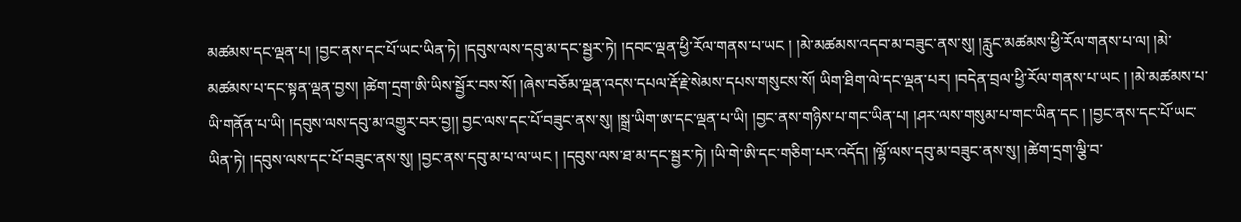མཚམས་དང་ལྡན་པ། །བྱང་ནས་དང་པོ་ཡང་ཡིན་ཏེ། །དབུས་ལས་དབུ་མ་དང་སྦྱར་ཏེ། །དབང་ལྡན་ཕྱི་རོལ་གནས་པ་ཡང ། །མེ་མཚམས་འདབ་མ་བཟུང་ནས་སུ། །རླུང་མཚམས་ཕྱི་རོལ་གནས་པ་ལ། །མེ་མཚམས་པ་དང་སྟན་ལྡན་བྱས། །ཚེག་དྲག་ཨི་ཡིས་སྦྱོར་བས་སོ། །ཞེས་བཅོམ་ལྡན་འདས་དཔལ་རྡོ་རྗེ་སེམས་དཔས་གསུངས་སོ། ཡིག་ཐིག་ལེ་དང་ལྡན་པར། །བདེན་བྲལ་ཕྱི་རོལ་གནས་པ་ཡང ། །མེ་མཚམས་པ་ཡི་གནོན་པ་ཡི། །དབུས་ལས་དབུ་མ་འགྱུར་བར་བྱ།། བྱང་ལས་དང་པོ་བཟུང་ནས་སུ། །སྒྲ་ཡིག་ཨ་དང་ལྡན་པ་ཡི། །བྱང་ནས་གཉིས་པ་གང་ཡིན་པ། །ཤར་ལས་གསུམ་པ་གང་ཡིན་དང ། །བྱང་ནས་དང་པོ་ཡང་ཡིན་ཏེ། །དབུས་ལས་དང་པོ་བཟུང་ནས་སུ། །བྱང་ནས་དབུ་མ་པ་ལ་ཡང ། །དབུས་ལས་ཐ་མ་དང་སྦྱར་ཏེ། །ཡི་གེ་ཨི་དང་གཅིག་པར་འདོད། །ལྷོ་ལས་དབུ་མ་བཟུང་ནས་སུ། །ཚེག་དྲག་ལྕི་བ་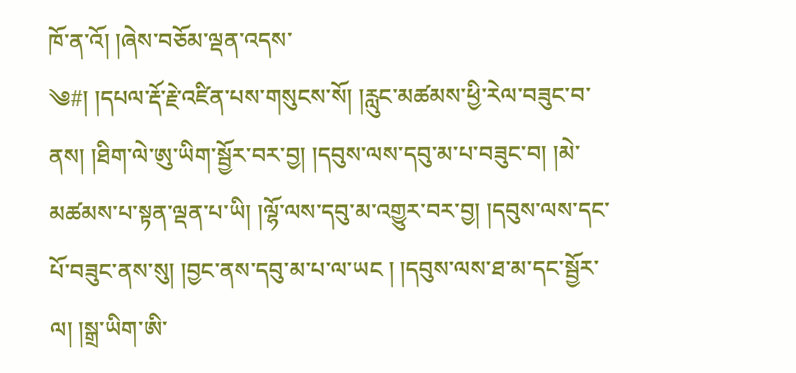ཁོ་ན་འོ། །ཞེས་བཅོམ་ལྡན་འདས་
༄#། །དཔལ་རྡོ་རྗེ་འཛིན་པས་གསུངས་སོ། །རླུང་མཚམས་ཕྱི་རེལ་བཟུང་བ་ནས། །ཐིག་ལེ་ཨུ་ཡིག་སྦྱོར་བར་བྱ། །དབུས་ལས་དབུ་མ་པ་བཟུང་བ། །མེ་མཚམས་པ་སྟན་ལྡན་པ་ཡི། །ལྷོ་ལས་དབུ་མ་འགྱུར་བར་བྱ། །དབུས་ལས་དང་པོ་བཟུང་ནས་སུ། །བྱང་ནས་དབུ་མ་པ་ལ་ཡང ། །དབུས་ལས་ཐ་མ་དང་སྦྱོར་ལ། །སྒྲ་ཡིག་ཨི་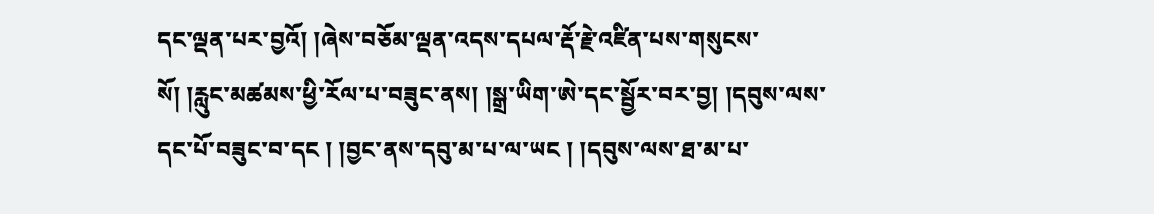དང་ལྡན་པར་བྱའོ། །ཞེས་བཅོམ་ལྡན་འདས་དཔལ་རྡོ་རྗེ་འཛིན་པས་གསུངས་སོ། །རླུང་མཚམས་ཕྱི་རོལ་པ་བཟུང་ནས། །སྒྲ་ཡིག་ཨེ་དང་སྦྱོར་བར་བྱ། །དབུས་ལས་དང་པོ་བཟུང་བ་དང ། །བྱང་ནས་དབུ་མ་པ་ལ་ཡང ། །དབུས་ལས་ཐ་མ་པ་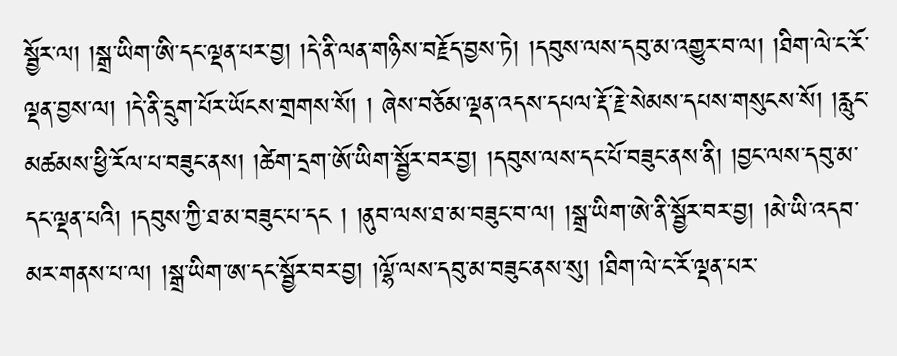སྦྱོར་ལ། །སྒྲ་ཡིག་ཨི་དང་ལྡན་པར་བྱ། །དེ་ནི་ལན་གཉིས་བརྗོད་བྱས་ཏེ། །དབུས་ལས་དབུ་མ་འགྱུར་བ་ལ། །ཐིག་ལེ་ང་རོ་ལྡན་བྱས་ལ། །དེ་ནི་དྲུག་པོར་ཡོངས་གྲགས་སོ། ། ཞེས་བཅོམ་ལྡན་འདས་དཔལ་རྡོ་རྗེ་སེམས་དཔས་གསུངས་སོ། །རླུང་མཚམས་ཕྱི་རོལ་པ་བཟུང་ནས། །ཚེག་དྲག་ཨོ་ཡིག་སྦྱོར་བར་བྱ། །དབུས་ལས་དང་པོ་བཟུང་ནས་ནི། །བྱང་ལས་དབུ་མ་དང་ལྡན་པའི། །དབུས་ཀྱི་ཐ་མ་བཟུང་པ་དང ། །ནུབ་ལས་ཐ་མ་བཟུང་བ་ལ། །སྒྲ་ཡིག་ཨེ་ནི་སྦྱོར་བར་བྱ། །མེ་ཡི་འདབ་མར་གནས་པ་ལ། །སྒྲ་ཡིག་ཨ་དང་སྦྱོར་བར་བྱ། །ལྷོ་ལས་དབུ་མ་བཟུང་ནས་སུ། །ཐིག་ལེ་ང་རོ་ལྡན་པར་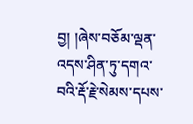བྱ། །ཞེས་བཅོམ་ལྡན་འདས་ཤིན་ཏུ་དགའ་བའི་རྡོ་རྗེ་སེམས་དཔས་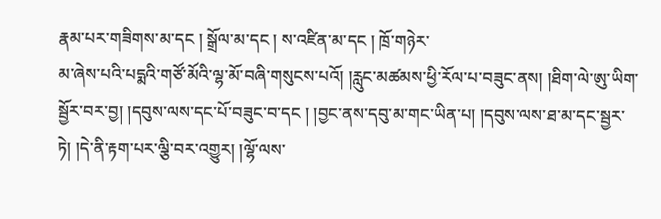རྣམ་པར་གཟིགས་མ་དང ། སྒྲོལ་མ་དང ། ས་འཛིན་མ་དང ། ཁྲོ་གཉེར་
མ་ཞེས་པའི་པདྨའི་གཙོ་མོའི་ལྷ་མོ་བཞི་གསུངས་པའོ། །རླུང་མཚམས་ཕྱི་རོལ་པ་བཟུང་ནས། །ཐིག་ལེ་ཨུ་ཡིག་སྦྱོར་བར་བྱ། །དབུས་ལས་དང་པོ་བཟུང་བ་དང ། །བྱང་ནས་དབུ་མ་གང་ཡིན་པ། །དབུས་ལས་ཐ་མ་དང་སྦྱར་ཏེ། །དེ་ནི་རྟག་པར་ལྕི་བར་འགྱུར། །ལྷོ་ལས་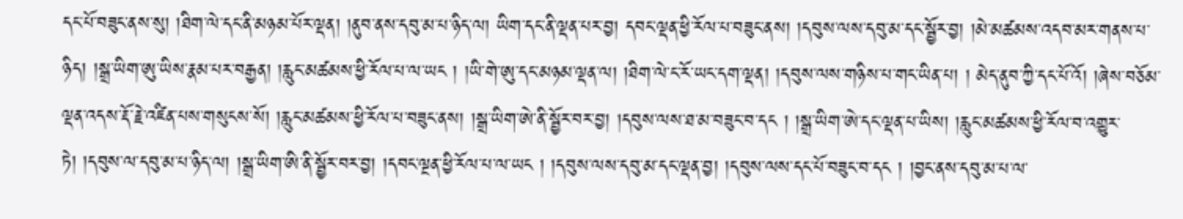དང་པོ་བཟུང་ནས་སུ། །ཐིག་ལེ་དང་ནི་མཉམ་པོར་ལྡན། །ནུབ་ནས་དབུ་མ་པ་ཉིད་ལ། ཡིག་དང་ནི་ལྡན་པར་བྱ། དབང་ལྡན་ཕྱི་རོལ་པ་བཟུང་ནས། །དབུས་ལས་དབུ་མ་དང་སྦྱོར་བྱ། །མེ་མཚམས་འདབ་མར་གནས་པ་ཉིད། །སྒྲ་ཡིག་ཨུ་ཡིས་རྣམ་པར་བརྒྱན། །རླུང་མཚམས་ཕྱི་རོལ་པ་ལ་ཡང ། །ཡི་གེ་ཨུ་དང་མཉམ་ལྡན་ལ། །ཐིག་ལེ་ང་རོ་ཡང་དག་ལྡན། །དབུས་ལས་གཉིས་པ་གང་ཡིན་པ། ། མེད་ནུབ་ཀྱི་དང་པོ་འོ། །ཞེས་བཅོམ་ལྡན་འདས་རྡོ་རྗེ་འཛིན་པས་གསུངས་སོ། །རླུང་མཚམས་ཕྱི་རོལ་པ་བཟུང་ནས། །སྒྲ་ཡིག་ཨེ་ནི་སྦྱོར་བར་བྱ། །དབུས་ལས་ཐ་མ་བཟུང་བ་དང ། །སྒྲ་ཡིག་ཨེ་དང་ལྡན་པ་ཡིས། །རླུང་མཚམས་ཕྱི་རོལ་བ་འགྱུར་ཏེ། །དབུས་ལ་དབུ་མ་པ་ཉིད་ལ། །སྒྲ་ཡིག་ཨི་ནི་སྦྱོར་བར་བྱ། །དབང་ལྔན་ཕྱི་རོལ་པ་ལ་ཡང ། །དབུས་ལས་དབུ་མ་དང་ལྡན་བྱ། །དབུས་ལས་དང་པོ་བཟུང་བ་དང ། །བྱང་ནས་དབུ་མ་པ་ལ་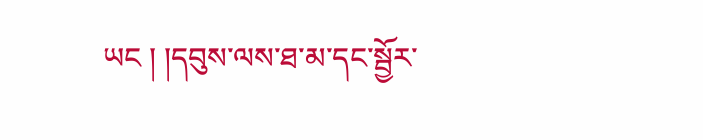ཡང ། །དབུས་ལས་ཐ་མ་དང་སྦྱོར་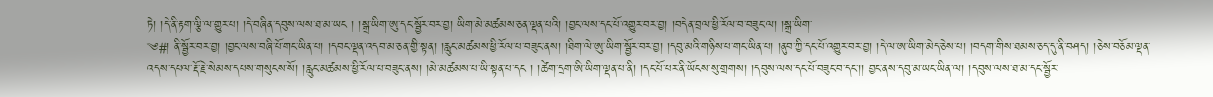ཏེ། །དེ་ནི་རྟག་ལྕི་ལ་གྱུར་པ། །དེ་བཞིན་དབུས་ལས་ཐ་མ་ཡང ། །སྒྲ་ཡིག་ཨུ་དང་སྦྱོར་བར་བྱ། ཡིག་མེ་མཚམས་ཅན་ལྡན་པའི། །བྱང་ལས་དང་པོ་འགྱུར་བར་བྱ། །བདེན་བྲལ་ཕྱི་རོལ་བ་བཟུང་ལ། །སྒྲ་ཡིག་
༄#། ནི་སྦྱོར་བར་བྱ། །བྱང་ལས་བཞི་པོ་གང་ཡིན་པ། །དབང་ལྡན་འདབ་མ་ཅན་གྱི་སྟན། །རླུང་མཚམས་ཕྱི་རོལ་པ་བཟུང་ནས། །ཐིག་ལེ་ཨུ་ཡིག་སྦྱོར་བར་བྱ། །དབུ་མའི་གཉིས་པ་གང་ཡིན་པ། །ནུབ་ཀྱི་དང་པོ་འགྱུར་བར་བྱ། །དེ་ལ་ཨ་ཡིག་མེད་ཅེས་པ། །བདག་གིས་ཐམས་ཅད་དུ་ནི་བཤད། །ཅེས་བཅོམ་ལྡན་འདས་དཔལ་རྡོ་རྗེ་སེམས་དཔས་གསུངས་སོ། །རླུང་མཚམས་ཕྱི་རོལ་པ་བཟུང་ནས། །མེ་མཚམས་པ་ཡི་སྟན་པ་དང ། །ཚེག་དྲག་ཨི་ཡིག་ལྡན་པ་ནི། །དང་པོ་པར་ནི་ཡོངས་སུ་གྲགས། །དབུས་ལས་དང་པོ་བཟུང་བ་དང་།། བྱང་ནས་དབུ་མ་ཡང་ཡིན་ལ། །དབུས་ལས་ཐ་མ་དང་སྦྱོར་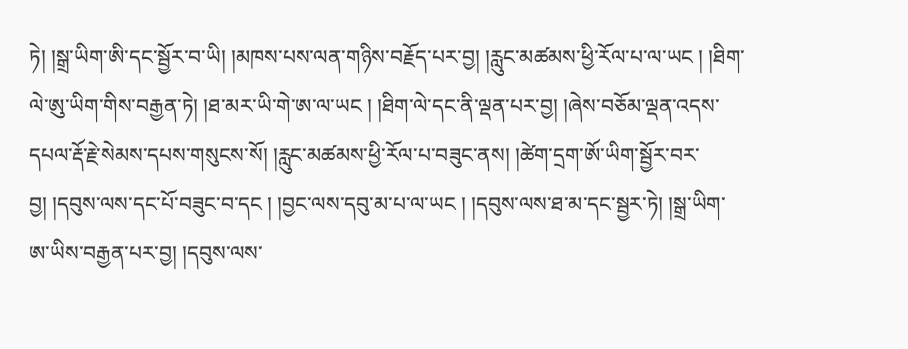ཏེ། །སྒྲ་ཡིག་ཨི་དང་སྦྱོར་བ་ཡི། །མཁས་པས་ལན་གཉིས་བརྗོད་པར་བྱ། །རླུང་མཚམས་ཕྱི་རོལ་པ་ལ་ཡང ། །ཐིག་ལེ་ཨུ་ཡིག་གིས་བརྒྱན་ཏེ། །ཐ་མར་ཡི་གེ་ཨ་ལ་ཡང ། །ཐིག་ལེ་དང་ནི་ལྡན་པར་བྱ། །ཞེས་བཅོམ་ལྡན་འདས་དཔལ་རྡོ་རྗེ་སེམས་དཔས་གསུངས་སོ། །རླུང་མཚམས་ཕྱི་རོལ་པ་བཟུང་ནས། །ཚེག་དྲག་ཨོ་ཡིག་སྦྱོར་བར་བྱ། །དབུས་ལས་དང་པོ་བཟུང་བ་དང ། །བྱང་ལས་དབུ་མ་པ་ལ་ཡང ། །དབུས་ལས་ཐ་མ་དང་སྦྱར་ཏེ། །སྒྲ་ཡིག་ཨ་ཡིས་བརྒྱན་པར་བྱ། །དབུས་ལས་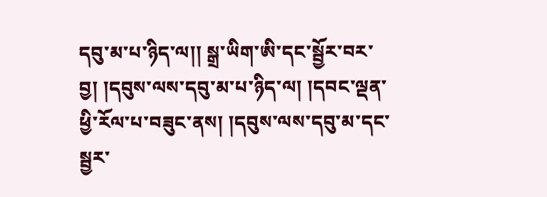དབུ་མ་པ་ཉིད་ལ།། སྒྲ་ཡིག་ཨི་དང་སྦྱོར་བར་བྱ། །དབུས་ལས་དབུ་མ་པ་ཉིད་ལ། །དབང་ལྡན་ཕྱི་རོལ་པ་བཟུང་ནས། །དབུས་ལས་དབུ་མ་དང་སྦྱར་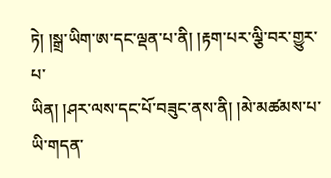ཏེ། །སྒྲ་ཡིག་ཨ་དང་ལྡན་པ་ནི། །རྟག་པར་ལྕི་བར་གྱུར་པ་
ཡིན། །ཤར་ལས་དང་པོ་བཟུང་ནས་ནི། །མེ་མཚམས་པ་ཡི་གདན་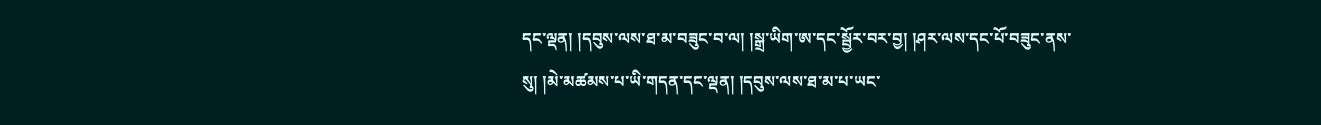དང་ལྡན། །དབུས་ལས་ཐ་མ་བཟུང་བ་ལ། །སྒྲ་ཡིག་ཨ་དང་སྦྱོར་བར་བྱ། །ཤར་ལས་དང་པོ་བཟུང་ནས་སུ། །མེ་མཚམས་པ་ཡི་གདན་དང་ལྡན། །དབུས་ལས་ཐ་མ་པ་ཡང་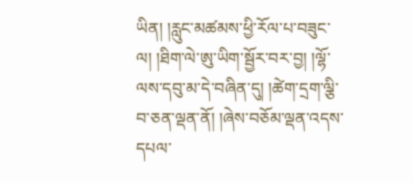ཡིན། །རླུང་མཚམས་ཕྱི་རོལ་པ་བཟུང་ལ། །ཐིག་ལེ་ཨུ་ཡིག་སྦྱོར་བར་བྱ། །ལྷོ་ལས་དབུ་མ་དེ་བཞིན་དུ། །ཚེག་དྲག་ལྕི་བ་ཅན་ལྡན་ནོ། །ཞེས་བཅོམ་ལྡན་འདས་དཔལ་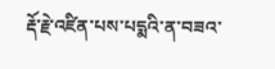རྡོ་རྗེ་འཛིན་པས་པདྨའི་ན་བཟའ་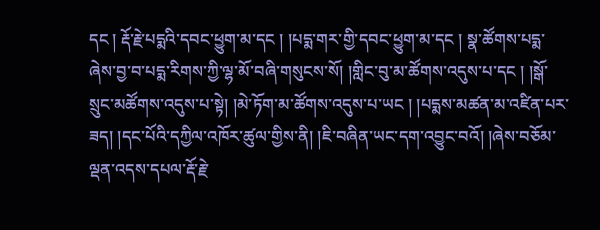དང ། རྡོ་རྗེ་པདྨའི་དབང་ཕྱུག་མ་དང ། །པདྨ་གར་གྱི་དབང་ཕྱུག་མ་དང ། སྣ་ཚོགས་པདྨ་ཞེས་བྱ་བ་པདྨ་རིགས་ཀྱི་ལྷ་མོ་བཞི་གསུངས་སོ། །གླིང་བུ་མ་ཚོགས་འདུས་པ་དང ། །སྒོ་སྲུང་མཚོགས་འདུས་པ་སྟེ། །མེ་ཏོག་མ་ཚོགས་འདུས་པ་ཡང ། །པདྨས་མཚན་མ་འཛིན་པར་ཟད། །དང་པོའི་དཀྱིལ་འཁོར་ཚུལ་གྱིས་ནི། །ཇི་བཞིན་ཡང་དག་འབྱུང་བའོ། །ཞེས་བཅོམ་ལྡན་འདས་དཔལ་རྡོ་རྗེ་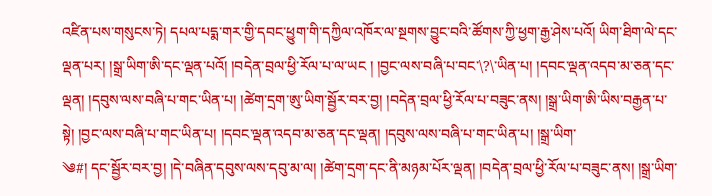འཛིན་པས་གསུངས་ཏེ། དཔལ་པདྨ་གར་གྱི་དབང་ཕྱུག་གི་དཀྱིལ་འཁོར་ལ་སྔགས་བྱུང་བའི་ཚོགས་ཀྱི་ཕྱག་རྒྱ་ཤེས་པའོ། ཡིག་ཐིག་ལེ་དང་ལྡན་པར། །སྒྲ་ཡིག་ཨི་དང་ལྡན་པའོ། །བདེན་བྲལ་ཕྱི་རོལ་པ་ལ་ཡང ། །བྱང་ལས་བཞི་པ་བང་\?\་ཡིན་པ། །དབང་ལྡན་འདབ་མ་ཅན་དང་ལྡན། །དབུས་ལས་བཞི་པ་གང་ཡིན་པ། །ཚེག་དྲག་ཨུ་ཡིག་སྦྱོར་བར་བྱ། །བདེན་བྲལ་ཕྱི་རོལ་པ་བཟུང་ནས། །སྒྲ་ཡིག་ཨི་ཡིས་བརྒྱན་པ་སྟེ། །བྱང་ལས་བཞི་པ་གང་ཡིན་པ། །དབང་ལྡན་འདབ་མ་ཅན་དང་ལྡན། །དབུས་ལས་བཞི་པ་གང་ཡིན་པ། །སྒྲ་ཡིག་
༄#། དང་སྦྱོར་བར་བྱ། །དེ་བཞིན་དབུས་ལས་དབུ་མ་ལ། །ཚེག་དྲག་དང་ནི་མཉམ་པོར་ལྡན། །བདེན་བྲལ་ཕྱི་རོལ་པ་བཟུང་ནས། །སྒྲ་ཡིག་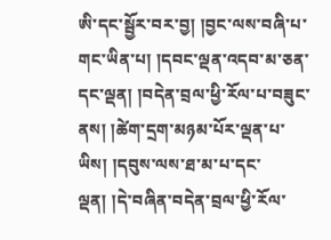ཨི་དང་སྦྱོར་བར་བྱ། །བྱང་ལས་བཞི་པ་གང་ཡིན་པ། །དབང་ལྡན་འདབ་མ་ཅན་དང་ལྡན། །བདེན་བྲལ་ཕྱི་རོལ་པ་བཟུང་ནས། །ཚེག་དྲག་མཉམ་པོར་ལྡན་པ་ཡིས། །དབུས་ལས་ཐ་མ་པ་དང་ལྡན། །དེ་བཞིན་བདེན་བྲལ་ཕྱི་རོལ་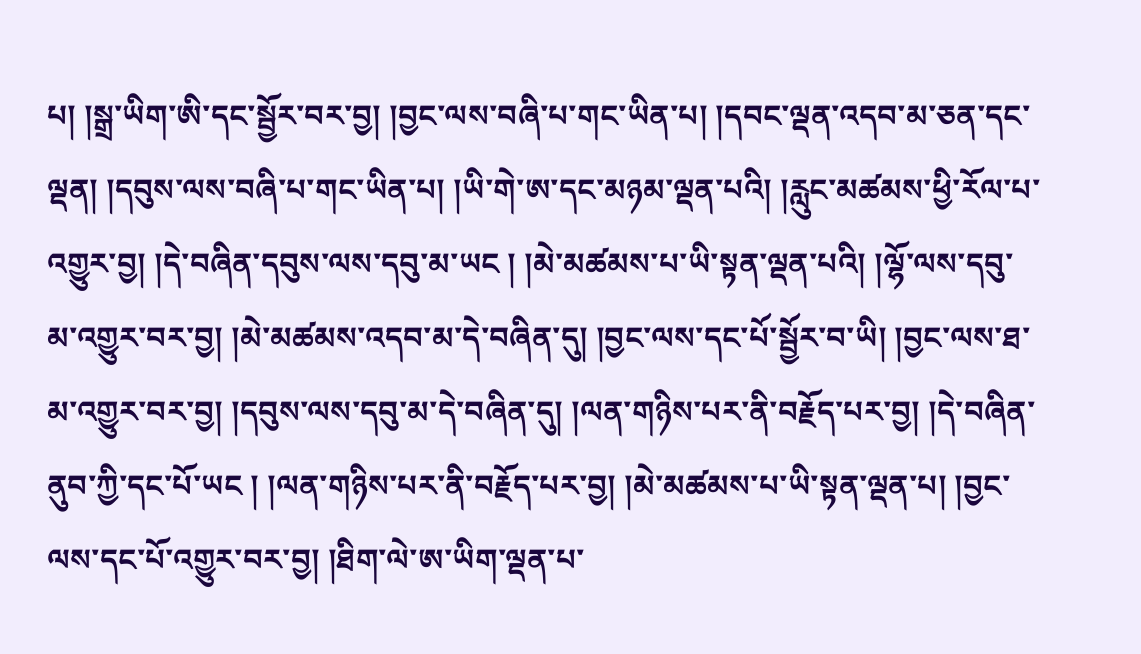པ། །སྒྲ་ཡིག་ཨི་དང་སྦྱོར་བར་བྱ། །བྱང་ལས་བཞི་པ་གང་ཡིན་པ། །དབང་ལྡན་འདབ་མ་ཅན་དང་ལྡན། །དབུས་ལས་བཞི་པ་གང་ཡིན་པ། །ཡི་གེ་ཨ་དང་མཉམ་ལྡན་པའི། །རླུང་མཚམས་ཕྱི་རོལ་པ་འགྱུར་བྱ། །དེ་བཞིན་དབུས་ལས་དབུ་མ་ཡང ། །མེ་མཚམས་པ་ཡི་སྟན་ལྡན་པའི། །ལྷོ་ལས་དབུ་མ་འགྱུར་བར་བྱ། །མེ་མཚམས་འདབ་མ་དེ་བཞིན་དུ། །བྱང་ལས་དང་པོ་སྦྱོར་བ་ཡི། །བྱང་ལས་ཐ་མ་འགྱུར་བར་བྱ། །དབུས་ལས་དབུ་མ་དེ་བཞིན་དུ། །ལན་གཉིས་པར་ནི་བརྗོད་པར་བྱ། །དེ་བཞིན་ནུབ་ཀྱི་དང་པོ་ཡང ། །ལན་གཉིས་པར་ནི་བརྗོད་པར་བྱ། །མེ་མཚམས་པ་ཡི་སྟན་ལྡན་པ། །བྱང་ལས་དང་པོ་འགྱུར་བར་བྱ། །ཐིག་ལེ་ཨ་ཡིག་ལྡན་པ་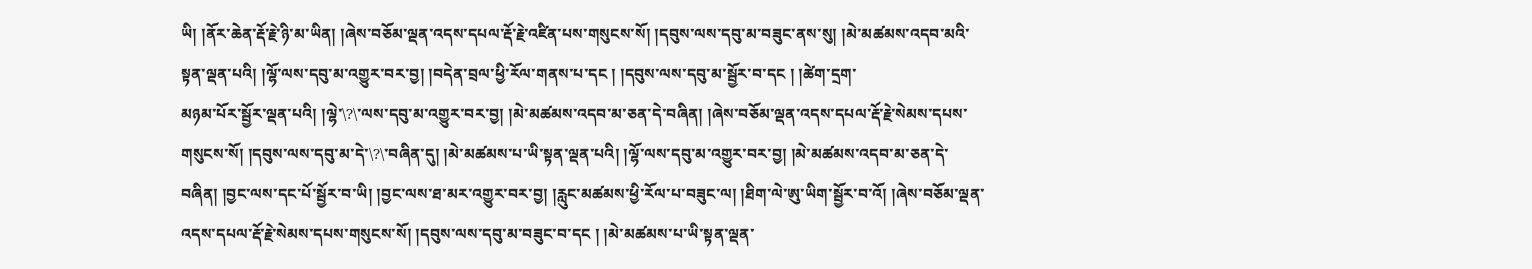ཡི། །ནོར་ཆེན་རྡོ་རྗེ་ཉི་མ་ཡིན། །ཞེས་བཅོམ་ལྡན་འདས་དཔལ་རྡོ་རྗེ་འཛིན་པས་གསུངས་སོ། །དབུས་ལས་དབུ་མ་བཟུང་ནས་སུ། །མེ་མཚམས་འདབ་མའི་སྟན་ལྡན་པའི། །ལྷོ་ལས་དབུ་མ་འགྱུར་བར་བྱ། །བདེན་བྲལ་ཕྱི་རོལ་གནས་པ་དང ། །དབུས་ལས་དབུ་མ་སྦྱོར་བ་དང ། །ཚེག་དྲག་
མཉམ་པོར་སྦྱོར་ལྡན་པའི། །ལྷེ་\?\་ལས་དབུ་མ་འགྱུར་བར་བྱ། །མེ་མཚམས་འདབ་མ་ཅན་དེ་བཞིན། །ཞེས་བཅོམ་ལྡན་འདས་དཔལ་རྡོ་རྗེ་སེམས་དཔས་གསུངས་སོ། །དབུས་ལས་དབུ་མ་དེ་\?\་བཞིན་དུ། །མེ་མཚམས་པ་ཡི་སྟན་ལྡན་པའི། །ལྷོ་ལས་དབུ་མ་འགྱུར་བར་བྱ། །མེ་མཚམས་འདབ་མ་ཅན་དེ་བཞིན། །བྱང་ལས་དང་པོ་སྦྱོར་བ་ཡི། །བྱང་ལས་ཐ་མར་འགྱུར་བར་བྱ། །རླུང་མཚམས་ཕྱི་རོལ་པ་བཟུང་ལ། །ཐིག་ལེ་ཨུ་ཡིག་སྦྱོར་བ་འོ། །ཞེས་བཅོམ་ལྡན་འདས་དཔལ་རྡོ་རྗེ་སེམས་དཔས་གསུངས་སོ། །དབུས་ལས་དབུ་མ་བཟུང་བ་དང ། །མེ་མཚམས་པ་ཡི་སྟན་ལྡན་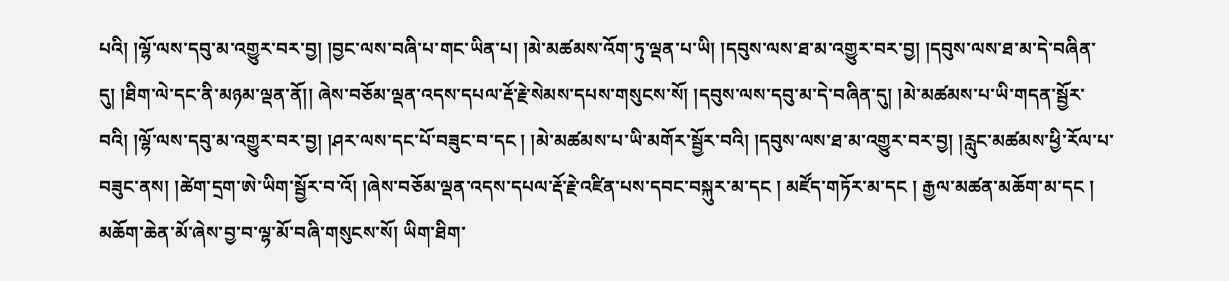པའི། །ལྷོ་ལས་དབུ་མ་འགྱུར་བར་བྱ། །བྱང་ལས་བཞི་པ་གང་ཡིན་པ། །མེ་མཚམས་འོག་ཏུ་ལྡན་པ་ཡི། །དབུས་ལས་ཐ་མ་འགྱུར་བར་བྱ། །དབུས་ལས་ཐ་མ་དེ་བཞིན་དུ། །ཐིག་ལེ་དང་ནི་མཉམ་ལྡན་ནོ།། ཞེས་བཅོམ་ལྡན་འདས་དཔལ་རྡོ་རྗེ་སེམས་དཔས་གསུངས་སོ། །དབུས་ལས་དབུ་མ་དེ་བཞིན་དུ། །མེ་མཚམས་པ་ཡི་གདན་སྦྱོར་བའི། །ལྷོ་ལས་དབུ་མ་འགྱུར་བར་བྱ། །ཤར་ལས་དང་པོ་བཟུང་བ་དང ། །མེ་མཚམས་པ་ཡི་མགོར་སྦྱོར་བའི། །དབུས་ལས་ཐ་མ་འགྱུར་བར་བྱ། །རླུང་མཚམས་ཕྱི་རོལ་པ་བཟུང་ནས། །ཚེག་དྲག་ཨེ་ཡིག་སྦྱོར་བ་འོ། །ཞེས་བཅོམ་ལྡན་འདས་དཔལ་རྡོ་རྗེ་འཛིན་པས་དབང་བསྐུར་མ་དང ། མཛོད་གཏོར་མ་དང ། རྒྱལ་མཚན་མཆོག་མ་དང ། མཆོག་ཆེན་མོ་ཞེས་བྱ་བ་ལྷ་མོ་བཞི་གསུངས་སོ། ཡིག་ཐིག་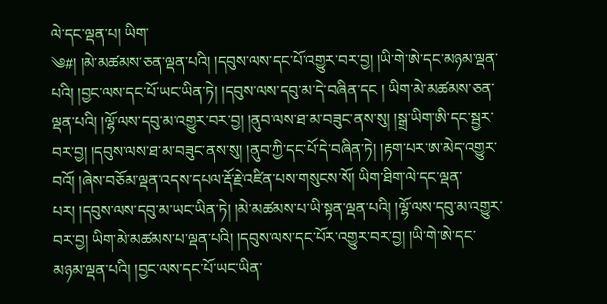ལེ་དང་ལྡན་པ། ཡིག་
༄#། །མེ་མཚམས་ཅན་ལྡན་པའི། །དབུས་ལས་དང་པོ་འགྱུར་བར་བྱ། །ཡི་གེ་ཨེ་དང་མཉམ་ལྡན་པའི། །བྱང་ལས་དང་པོ་ཡང་ཡིན་ཏེ། །དབུས་ལས་དབུ་མ་དེ་བཞིན་དང ། ཡིག་མེ་མཚམས་ཅན་ལྡན་པའི། །ལྷོ་ལས་དབུ་མ་འགྱུར་བར་བྱ། །ནུབ་ལས་ཐ་མ་བཟུང་ནས་སུ། །སྒྲ་ཡིག་ཨི་དང་སྦྱར་བར་བྱ། །དབུས་ལས་ཐ་མ་བཟུང་ནས་སུ། །ནུབ་ཀྱི་དང་པོ་དེ་བཞིན་ཏེ། །རྟག་པར་ཨ་མེད་འགྱུར་བའོ། །ཞེས་བཅོམ་ལྡན་འདས་དཔལ་རྡོ་རྗེ་འཛིན་པས་གསུངས་སོ། ཡིག་ཐིག་ལེ་དང་ལྡན་པར། །དབུས་ལས་དབུ་མ་ཡང་ཡིན་ཏེ། །མེ་མཚམས་པ་ཡི་སྟན་ལྡན་པའི། །ལྷོ་ལས་དབུ་མ་འགྱུར་བར་བྱ། ཡིག་མེ་མཚམས་པ་ལྡན་པའི། །དབུས་ལས་དང་པོར་འགྱུར་བར་བྱ། །ཡི་གེ་ཨེ་དང་མཉམ་ལྡན་པའི། །བྱང་ལས་དང་པོ་ཡང་ཡིན་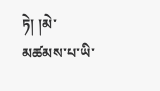ཏེ། །མེ་མཚམས་པ་ཡི་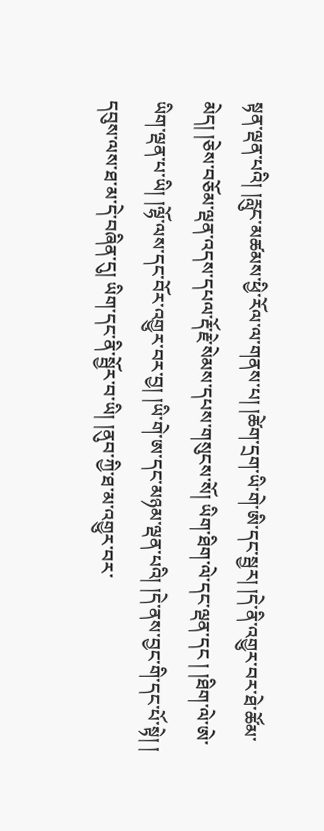སྟན་ལྡན་པའི། །རླུང་མཚམས་ཕྱི་རོལ་ལ་གནས་པ། །ཚེག་དྲག་ཡི་གེ་ཨི་དང་སྦྱར། །དེ་ནི་འགྱུར་བར་ཐེ་ཚོམ་མེད། །ཅེས་བཅོམ་ལྡན་འདས་དཔལ་རྡོ་རྗེ་སེམས་དཔས་གསུངས་སོ། ཡིག་ཐིག་ལེ་དང་ལྡན་དང ། །ཐིག་ལེ་ཨེ་ཡིག་ལྡན་པ་ཡི། །ལྷོ་ལས་དང་བོར་འགྱུར་བར་བྱ། །ཡི་གེ་ཨ་དང་མཉམ་ལྡན་པའི། །དེ་ནས་བྱང་གི་དང་པོ་སྟེ། ། དབུས་ལས་ཐ་མ་དེ་བཞིན་དུ། ཡིག་དང་ནི་སྦྱོར་བ་ཡི། །ནུབ་ཀྱི་ཐ་མ་འགྱུར་བར་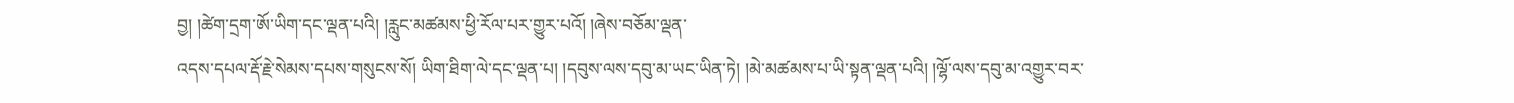བྱ། །ཚེག་དྲག་ཨོ་ཡིག་དང་ལྡན་པའི། །རླུང་མཚམས་ཕྱི་རོལ་པར་གྱུར་པའོ། །ཞེས་བཅོམ་ལྡན་
འདས་དཔལ་རྡོ་རྗེ་སེམས་དཔས་གསུངས་སོ། ཡིག་ཐིག་ལེ་དང་ལྡན་པ། །དབུས་ལས་དབུ་མ་ཡང་ཡིན་ཏེ། །མེ་མཚམས་པ་ཡི་སྟན་ལྡན་པའི། །ལྷོ་ལས་དབུ་མ་འགྱུར་བར་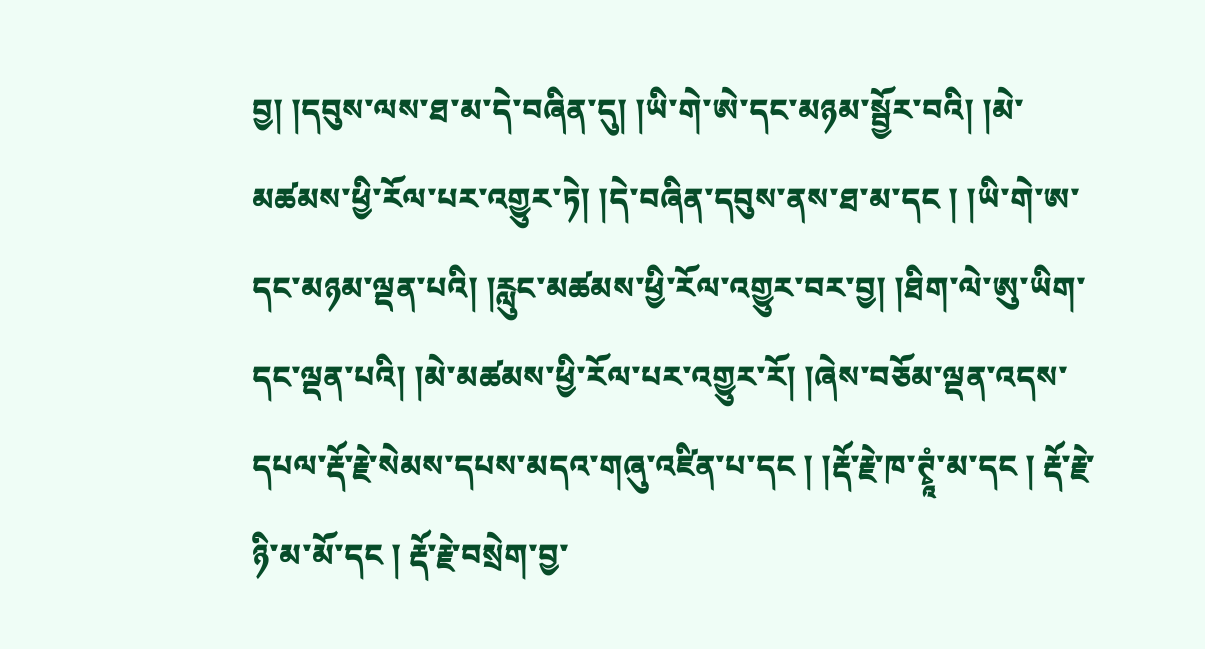བྱ། །དབུས་ལས་ཐ་མ་དེ་བཞིན་དུ། །ཡི་གེ་ཨེ་དང་མཉམ་སྦྱོར་བའི། །མེ་མཚམས་ཕྱི་རོལ་པར་འགྱུར་ཏེ། །དེ་བཞིན་དབུས་ནས་ཐ་མ་དང ། །ཡི་གེ་ཨ་དང་མཉམ་ལྡན་པའི། །རླུང་མཚམས་ཕྱི་རོལ་འགྱུར་བར་བྱ། །ཐིག་ལེ་ཨུ་ཡིག་དང་ལྡན་པའི། །མེ་མཚམས་ཕྱི་རོལ་པར་འགྱུར་རོ། །ཞེས་བཅོམ་ལྡན་འདས་དཔལ་རྡོ་རྗེ་སེམས་དཔས་མདའ་གཞུ་འཛིན་པ་དང ། །རྡོ་རྗེ་ཁ་ཊྭཱཾ་མ་དང ། རྡོ་རྗེ་ཉི་མ་མོ་དང ། རྡོ་རྗེ་བསྲེག་བྱ་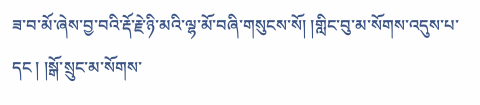ཟ་བ་མོ་ཞེས་བྱ་བའི་རྡོ་རྗེ་ཉི་མའི་ལྷ་མོ་བཞི་གསུངས་སོ། །གླིང་བུ་མ་སོགས་འདུས་པ་དང ། །སྒོ་སྲུང་མ་སོགས་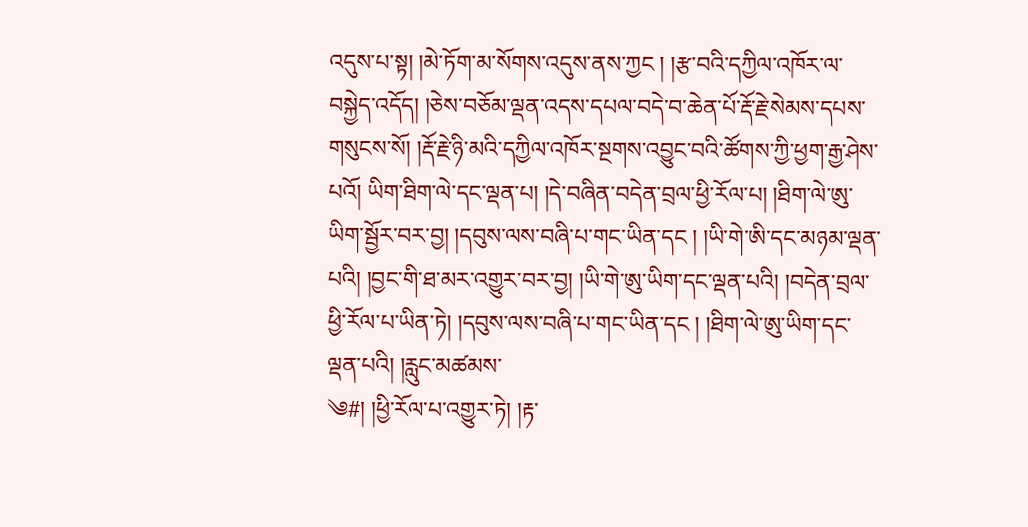འདུས་པ་སྟ། །མེ་ཏོག་མ་སོགས་འདུས་ནས་ཀྱང ། །རྩ་བའི་དཀྱིལ་འཁོར་ལ་བསྐྱེད་འདོད། །ཅེས་བཅོམ་ལྡན་འདས་དཔལ་བདེ་བ་ཆེན་པོ་རྡོ་རྗེ་སེམས་དཔས་གསུངས་སོ། །རྡོ་རྗེ་ཉི་མའི་དཀྱིལ་འཁོར་སྔགས་འབྱུང་བའི་ཚོགས་ཀྱི་ཕྱག་རྒྱ་ཤེས་པའོ། ཡིག་ཐིག་ལེ་དང་ལྡན་པ། །དེ་བཞིན་བདེན་བྲལ་ཕྱི་རོལ་པ། །ཐིག་ལེ་ཨུ་ཡིག་སྦྱོར་བར་བྱ། །དབུས་ལས་བཞི་པ་གང་ཡིན་དང ། །ཡི་གེ་ཨི་དང་མཉམ་ལྡན་པའི། །བྱང་གི་ཐ་མར་འགྱུར་བར་བྱ། །ཡི་གེ་ཨུ་ཡིག་དང་ལྡན་པའི། །བདེན་བྲལ་ཕྱི་རོལ་པ་ཡིན་ཏེ། །དབུས་ལས་བཞི་པ་གང་ཡིན་དང ། །ཐིག་ལེ་ཨུ་ཡིག་དང་ལྡན་པའི། །རླུང་མཚམས་
༄#། །ཕྱི་རོལ་པ་འགྱུར་ཏེ། །རྟ་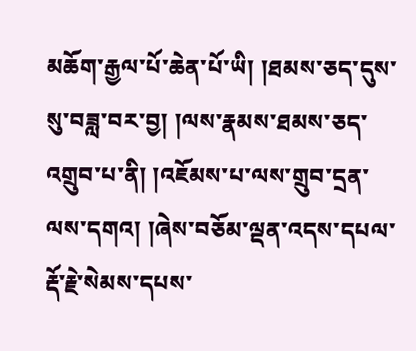མཆོག་རྒྱལ་པོ་ཆེན་པོ་ཡི། །ཐམས་ཅད་དུས་སུ་བཟླ་བར་བྱ། །ལས་རྣམས་ཐམས་ཅད་འགྲུབ་པ་ནི། །འཇོམས་པ་ལས་གྲུབ་དྲན་ལས་དགའ། །ཞེས་བཅོམ་ལྡན་འདས་དཔལ་རྡོ་རྗེ་སེམས་དཔས་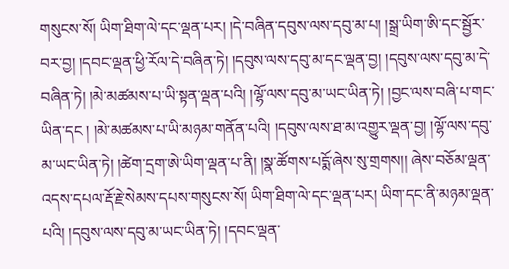གསུངས་སོ། ཡིག་ཐིག་ལེ་དང་ལྡན་པར། །དེ་བཞིན་དབུས་ལས་དབུ་མ་པ། །སྒྲ་ཡིག་ཨི་དང་སྦྱོར་བར་བྱ། །དབང་ལྡན་ཕྱི་རོལ་དེ་བཞིན་ཏེ། །དབུས་ལས་དབུ་མ་དང་ལྡན་བྱ། །དབུས་ལས་དབུ་མ་དེ་བཞིན་ཏེ། །མེ་མཚམས་པ་ཡི་སྟན་ལྡན་པའི། །ལྷོ་ལས་དབུ་མ་ཡང་ཡིན་ཏེ། །བྱང་ལས་བཞི་པ་གང་ཡིན་དང ། །མེ་མཚམས་པ་ཡི་མཉམ་གནོན་པའི། །དབུས་ལས་ཐ་མ་འགྱུར་ལྡན་བྱ། །ལྷོ་ལས་དབུ་མ་ཡང་ཡིན་ཏེ། །ཚེག་དྲག་ཨེ་ཡིག་ལྡན་པ་ནི། །སྣ་ཚོགས་པདྨོ་ཞེས་སུ་གྲགས།། ཞེས་བཅོམ་ལྡན་འདས་དཔལ་རྡོ་རྗེ་སེམས་དཔས་གསུངས་སོ། ཡིག་ཐིག་ལེ་དང་ལྡན་པར། ཡིག་དང་ནི་མཉམ་ལྡན་པའི། །དབུས་ལས་དབུ་མ་ཡང་ཡིན་ཏེ། །དབང་ལྡན་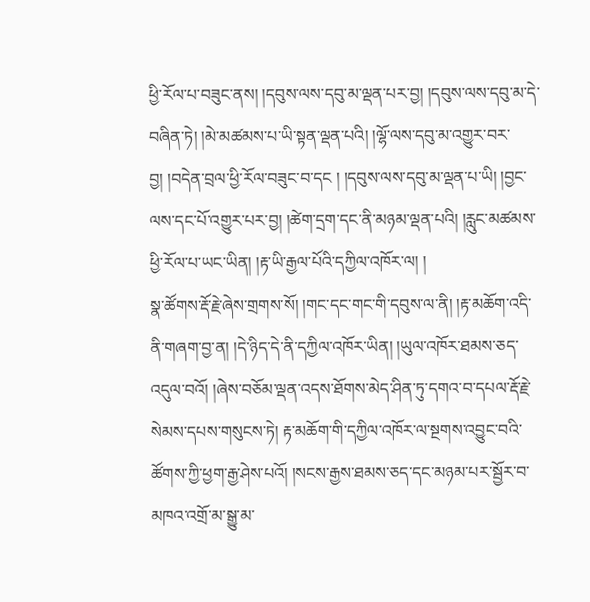ཕྱི་རོལ་པ་བཟུང་ནས། །དབུས་ལས་དབུ་མ་ལྡན་པར་བྱ། །དབུས་ལས་དབུ་མ་དེ་བཞིན་ཏེ། །མེ་མཚམས་པ་ཡི་སྟན་ལྡན་པའི། །ལྷོ་ལས་དབུ་མ་འགྱུར་བར་བྱ། །བདེན་བྲལ་ཕྱི་རོལ་བཟུང་བ་དང ། །དབུས་ལས་དབུ་མ་ལྡན་པ་ཡི། །བྱང་ལས་དང་པོ་འགྱུར་པར་བྱ། །ཚེག་དྲག་དང་ནི་མཉམ་ལྡན་པའི། །རླུང་མཚམས་ཕྱི་རོལ་པ་ཡང་ཡིན། །རྟ་ཡི་རྒྱལ་པོའི་དཀྱིལ་འཁོར་ལ། །
སྣ་ཚོགས་རྡོ་རྗེ་ཞེས་གྲགས་སོ། །གང་དང་གང་གི་དབུས་ལ་ནི། །རྟ་མཆོག་འདི་ནི་གཞག་བྱ་ན། །དེ་ཉིད་དེ་ནི་དཀྱིལ་འཁོར་ཡིན། །ཡུལ་འཁོར་ཐམས་ཅད་འདུལ་བའོ། །ཞེས་བཅོམ་ལྡན་འདས་ཐོགས་མེད་ཤིན་ཏུ་དགའ་བ་དཔལ་རྡོ་རྗེ་སེམས་དཔས་གསུངས་ཏེ། རྟ་མཆོག་གི་དཀྱིལ་འཁོར་ལ་སྔགས་འབྱུང་བའི་ཚོགས་ཀྱི་ཕྱག་རྒྱ་ཤེས་པའོ། །སངས་རྒྱས་ཐམས་ཅད་དང་མཉམ་པར་སྦྱོར་བ་མཁའ་འགྲོ་མ་སྒྱུ་མ་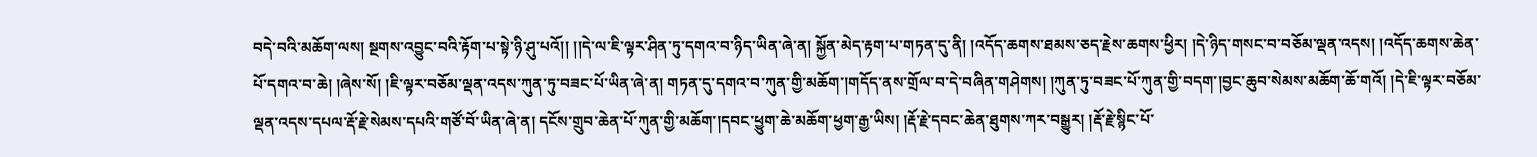བདེ་བའི་མཆོག་ལས། སྔགས་འབྱུང་བའི་རྟོག་པ་སྟེ་ཉི་ཤུ་པའོ།། །།དེ་ལ་ཇི་ལྟར་ཤིན་ཏུ་དགའ་བ་ཉིད་ཡིན་ཞེ་ན། སྐྱོན་མེད་རྟག་པ་གཏན་དུ་ནི། །འདོད་ཆགས་ཐམས་ཅད་རྗེས་ཆགས་ཕྱིར། །དེ་ཉིད་གསང་བ་བཅོམ་ལྡན་འདས། །འདོད་ཆགས་ཆེན་པོ་དགའ་བ་ཆེ། །ཞེས་སོ། །ཇི་ལྟར་བཅོམ་ལྡན་འདས་ཀུན་ཏུ་བཟང་པོ་ཡིན་ཞེ་ན། གཏན་དུ་དགའ་བ་ཀུན་གྱི་མཆོག་།གདོད་ནས་གྲོལ་བ་དེ་བཞིན་གཤེགས། །ཀུན་ཏུ་བཟང་པོ་ཀུན་གྱི་བདག་།བྱང་ཆུབ་སེམས་མཆོག་ཆོ་གའོ། །དེ་ཇི་ལྟར་བཅོམ་ལྡན་འདས་དཔལ་རྡོ་རྗེ་སེམས་དཔའི་གཙོ་བོ་ཡིན་ཞེ་ན། དངོས་གྲུབ་ཆེན་པོ་ཀུན་གྱི་མཆོག་།དབང་ཕྱུག་ཆེ་མཆོག་ཕྱག་རྒྱ་ཡིས། །རྡོ་རྗེ་དབང་ཆེན་ཐུགས་ཀར་བསྒྱུར། །རྡོ་རྗེ་སྙིང་པོ་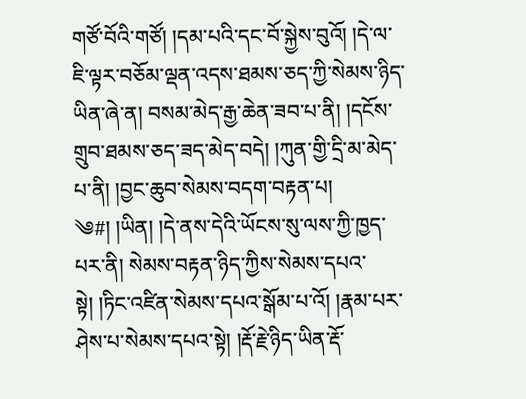གཙོ་བོའི་གཙོ། །དམ་པའི་དང་བོ་སྐྱེས་བུའོ། །དེ་ལ་ཇི་ལྟར་བཅོམ་ལྡན་འདས་ཐམས་ཅད་ཀྱི་སེམས་ཉིད་ཡིན་ཞེ་ན། བསམ་མེད་རྒྱ་ཆེན་ཟབ་པ་ནི། །དངོས་གྲུབ་ཐམས་ཅད་ཟད་མེད་བདེ། །ཀུན་གྱི་དྲི་མ་མེད་པ་ནི། །བྱང་ཆུབ་སེམས་བདག་བརྟན་པ།
༄#། །ཡིན། །དེ་ནས་དེའི་ཡོངས་སུ་ལས་ཀྱི་ཁྱད་པར་ནི། སེམས་བརྟན་ཉིད་ཀྱིས་སེམས་དཔའ་སྟེ། །ཏིང་འཛིན་སེམས་དཔའ་སྒོམ་པ་འོ། །རྣམ་པར་ཤེས་པ་སེམས་དཔའ་སྟེ། །རྡོ་རྗེ་ཉིད་ཡིན་རྡོ་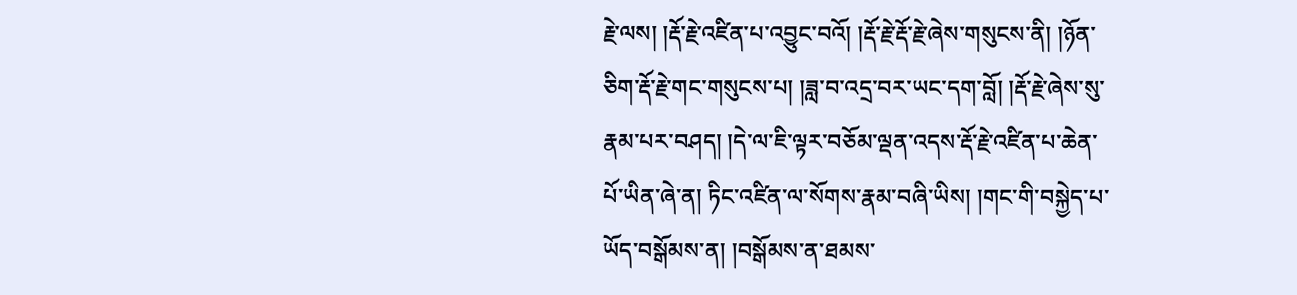རྗེ་ལས། །རྡོ་རྗེ་འཛིན་པ་འབྱུང་བའོ། །རྡོ་རྗེ་རྡོ་རྗེ་ཞེས་གསུངས་ནི། །ཉོན་ཅིག་རྡོ་རྗེ་གང་གསུངས་པ། །ཟླ་བ་འདྲ་བར་ཡང་དག་བློ། །རྡོ་རྗེ་ཞེས་སུ་རྣམ་པར་བཤད། །དེ་ལ་ཇི་ལྟར་བཅོམ་ལྡན་འདས་རྡོ་རྗེ་འཛིན་པ་ཆེན་པོ་ཡིན་ཞེ་ན། ཏིང་འཛིན་ལ་སོགས་རྣམ་བཞི་ཡིས། །གང་གི་བསྐྱེད་པ་ཡོད་བསྒོམས་ན། །བསྒོམས་ན་ཐམས་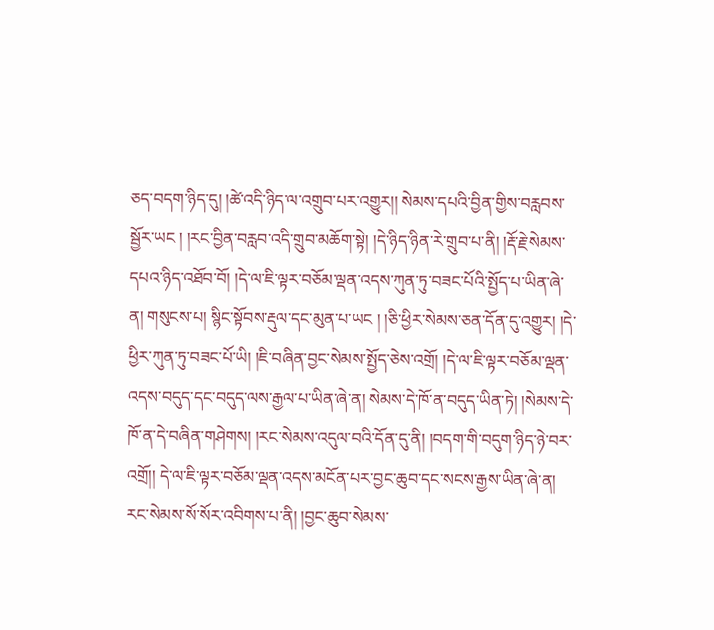ཅད་བདག་ཉིད་དུ། །ཚེ་འདི་ཉིད་ལ་འགྲུབ་པར་འགྱུར།། སེམས་དཔའི་བྱིན་གྱིས་བརླབས་སྦྱོར་ཡང ། །རང་བྱིན་བརླབ་འདི་གྲུབ་མཆོག་སྟེ། །དེ་ཉིད་ཉིན་རེ་གྲུབ་པ་ནི། །རྡོ་རྗེ་སེམས་དཔའ་ཉིད་འཐོབ་བོ། །དེ་ལ་ཇི་ལྟར་བཅོམ་ལྡན་འདས་ཀུན་ཏུ་བཟང་པོའི་སྤྱོད་པ་ཡིན་ཞེ་ན། གསུངས་པ། སྙིང་སྟོབས་རྡུལ་དང་མུན་པ་ཡང ། །ཅི་ཕྱིར་སེམས་ཅན་དོན་དུ་འགྱུར། །དེ་ཕྱིར་ཀུན་ཏུ་བཟང་པོ་ཡི། །ཇི་བཞིན་བྱང་སེམས་སྤྱོད་ཅེས་འགྲོ། །དེ་ལ་ཇི་ལྟར་བཅོམ་ལྡན་འདས་བདུད་དང་བདུད་ལས་རྒྱལ་པ་ཡིན་ཞེ་ན། སེམས་དེ་ཁོ་ན་བདུད་ཡིན་ཏེ། །སེམས་དེ་ཁོ་ན་དེ་བཞིན་གཤེགས། །རང་སེམས་འདུལ་བའི་དོན་དུ་ནི། །བདག་གི་བདུག་ཉིད་ཉེ་བར་འགྲོ།། དེ་ལ་ཇི་ལྟར་བཅོམ་ལྡན་འདས་མངོན་པར་བྱང་ཆུབ་དང་སངས་རྒྱས་ཡིན་ཞེ་ན། རང་སེམས་སོ་སོར་འབིགས་པ་ནི། །བྱང་ཆུབ་སེམས་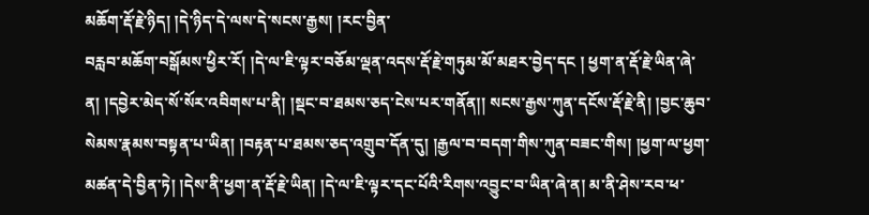མཆོག་རྡོ་རྗེ་ཉིད། །དེ་ཉིད་དེ་ལས་དེ་སངས་རྒྱས། །རང་བྱིན་
བརླབ་མཆོག་བསྒོམས་ཕྱིར་རོ། །དེ་ལ་ཇི་ལྟར་བཅོམ་ལྡན་འདས་རྡོ་རྗེ་གཏུམ་མོ་མཐར་བྱེད་དང ། ཕྱག་ན་རྡོ་རྗེ་ཡིན་ཞེ་ན། །དབྱེར་མེད་སོ་སོར་འབིགས་པ་ནི། །སྡང་བ་ཐམས་ཅད་ངེས་པར་གནོན།། སངས་རྒྱས་ཀུན་དངོས་རྡོ་རྗེ་ནི། །བྱང་ཆུབ་སེམས་རྣམས་བསྟན་པ་ཡིན། །བརྟན་པ་ཐམས་ཅད་འགྲུབ་དོན་དུ། །རྒྱལ་བ་བདག་གིས་ཀུན་བཟང་གིས། །ཕྱག་ལ་ཕྱག་མཚན་དེ་བྱིན་ཏེ། །དེས་ནི་ཕྱག་ན་རྡོ་རྗེ་ཡིན། །དེ་ལ་ཇི་ལྟར་དང་པོའི་རིགས་འབྱུང་བ་ཡིན་ཞེ་ན། མ་ནི་ཤེས་རབ་ཕ་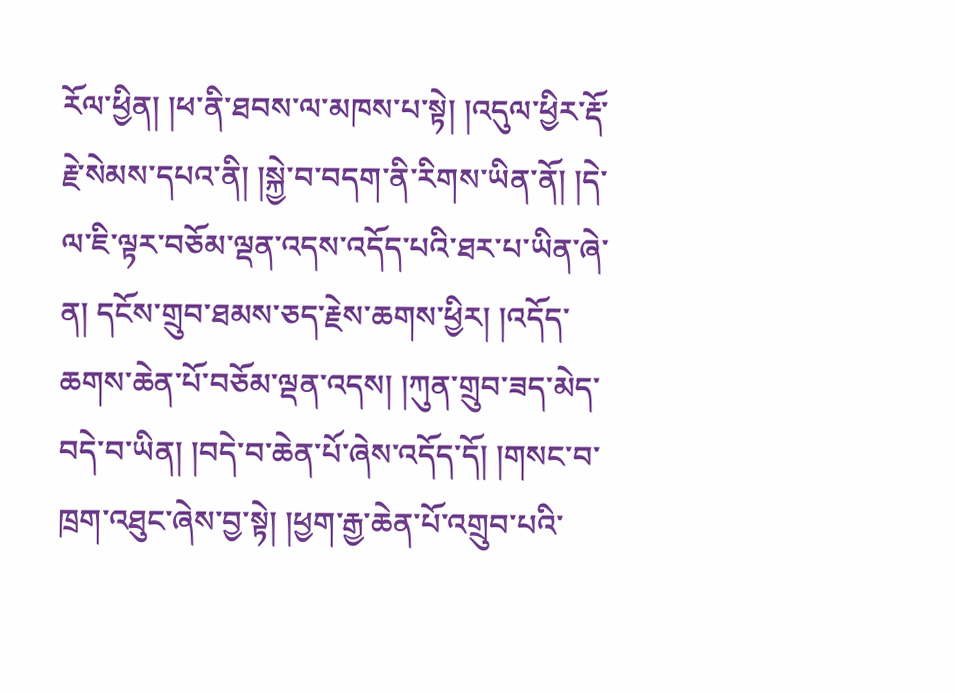རོལ་ཕྱིན། །ཕ་ནི་ཐབས་ལ་མཁས་པ་སྟེ། །འདུལ་ཕྱིར་རྡོ་རྗེ་སེམས་དཔའ་ནི། །སྐྱེ་བ་བདག་ནི་རིགས་ཡིན་ནོ། །དེ་ལ་ཇི་ལྟར་བཅོམ་ལྡན་འདས་འདོད་པའི་ཐར་པ་ཡིན་ཞེ་ན། དངོས་གྲུབ་ཐམས་ཅད་རྗེས་ཆགས་ཕྱིར། །འདོད་ཆགས་ཆེན་པོ་བཅོམ་ལྡན་འདས། །ཀུན་གྲུབ་ཟད་མེད་བདེ་བ་ཡིན། །བདེ་བ་ཆེན་པོ་ཞེས་འདོད་དོ། །གསང་བ་ཁྲག་འཐུང་ཞེས་བྱ་སྟེ། །ཕྱག་རྒྱ་ཆེན་པོ་འགྲུབ་པའི་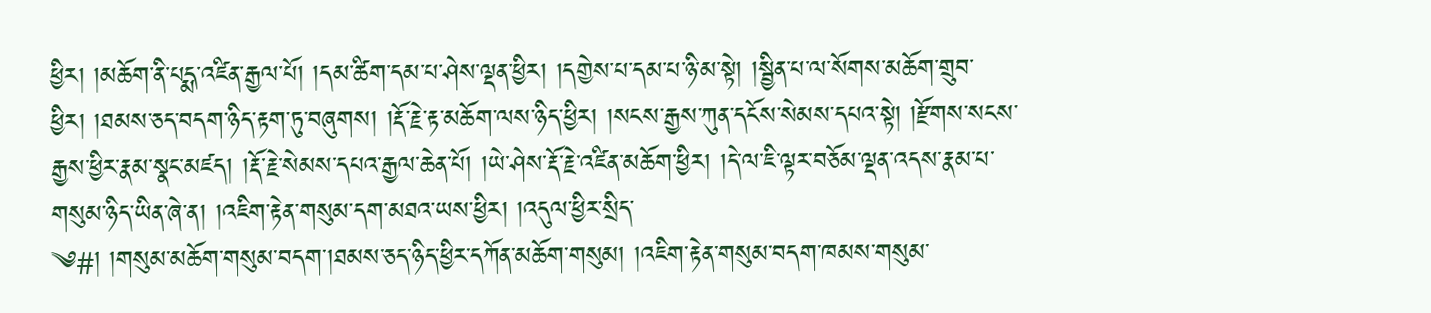ཕྱིར། །མཆོག་ནི་པདྨ་འཛིན་རྒྱལ་པོ། །དམ་ཚིག་དམ་པ་ཤེས་ལྡན་ཕྱིར། །དགྱེས་པ་དམ་པ་ཉི་མ་སྟེ། །སྦྱིན་པ་ལ་སོགས་མཆོག་གྲུབ་ཕྱིར། །ཐམས་ཅད་བདག་ཉིད་རྟག་ཏུ་བཞུགས། །རྡོ་རྗེ་རྟ་མཆོག་ལས་ཉིད་ཕྱིར། །སངས་རྒྱས་ཀུན་དངོས་སེམས་དཔའ་སྟེ། །རྫོགས་སངས་རྒྱས་ཕྱིར་རྣམ་སྣང་མཛད། །རྡོ་རྗེ་སེམས་དཔའ་རྒྱལ་ཆེན་པོ། །ཡེ་ཤེས་རྡོ་རྗེ་འཛིན་མཆོག་ཕྱིར། །དེ་ལ་ཇི་ལྟར་བཅོམ་ལྡན་འདས་རྣམ་པ་གསུམ་ཉིད་ཡིན་ཞེ་ན། །འཇིག་རྟེན་གསུམ་དག་མཐའ་ཡས་ཕྱིར། །འདུལ་ཕྱིར་སྲིད་
༄#། །གསུམ་མཆོག་གསུམ་བདག་།ཐམས་ཅད་ཉིད་ཕྱིར་དཀོན་མཆོག་གསུམ། །འཇིག་རྟེན་གསུམ་བདག་ཁམས་གསུམ་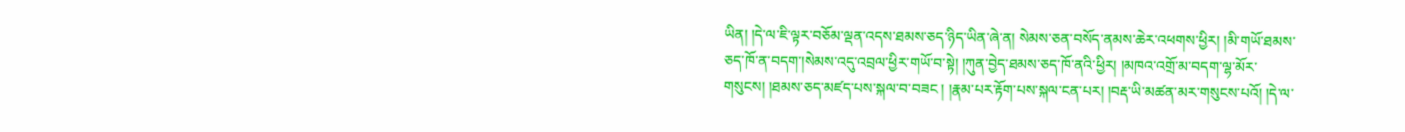ཡིན། །དེ་ལ་ཇི་ལྟར་བཅོམ་ལྡན་འདས་ཐམས་ཅད་ཉིད་ཡིན་ཞེ་ན། སེམས་ཅན་བསོད་ནམས་ཆེར་འཕགས་ཕྱིར། །མི་གཡོ་ཐམས་ཅད་ཁོ་ན་བདག་།སེམས་འདུ་འབྲལ་ཕྱིར་གཡོ་བ་སྟེ། །ཀུན་བྱེད་ཐམས་ཅད་ཁོ་ནའི་ཕྱིར། །མཁའ་འགྲོ་མ་བདག་ལྷ་མོར་གསུངས། །ཐམས་ཅད་མཛད་པས་སྐལ་བ་བཟང ། །རྣམ་པར་རྟོག་པས་སྐལ་ངན་པར། །བརྡ་ཡི་མཚན་མར་གསུངས་པའོ། །དེ་ལ་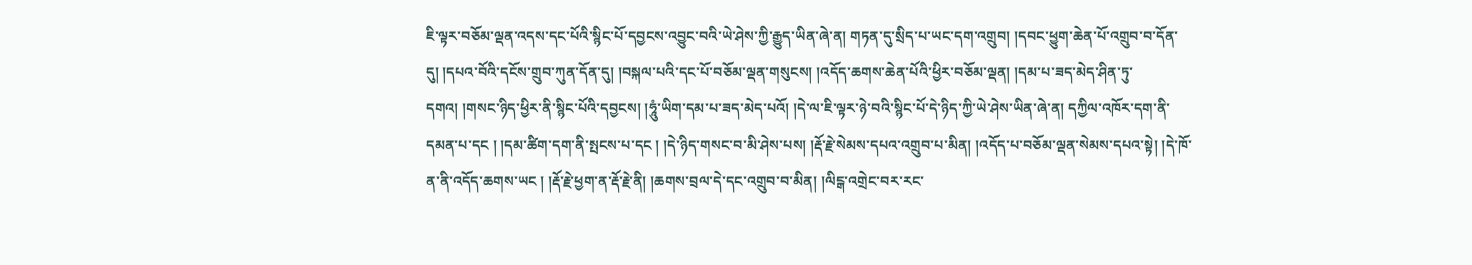ཇི་ལྟར་བཅོམ་ལྡན་འདས་དང་པོའི་སྙིང་པོ་དབྱངས་འབྱུང་བའི་ཡེ་ཤེས་ཀྱི་རྒྱུད་ཡིན་ཞེ་ན། གཏན་དུ་སྲིད་པ་ཡང་དག་འགྲུབ། །དབང་ཕྱུག་ཆེན་པོ་འགྲུབ་བ་དོན་དུ། །དཔའ་བོའི་དངོས་གྲུབ་ཀུན་དོན་དུ། །བསྐལ་པའི་དང་པོ་བཅོམ་ལྡན་གསུངས། །འདོད་ཆགས་ཆེན་པོའི་ཕྱིར་བཅོམ་ལྡན། །དམ་པ་ཟད་མེད་ཤིན་ཏུ་དགའ། །གསང་ཉིད་ཕྱིར་ནི་སྙིང་པོའི་དབྱངས། །ཧཱུཾ་ཡིག་དམ་པ་ཟད་མེད་པའོ། །དེ་ལ་ཇི་ལྟར་ཉེ་བའི་སྙིང་པོ་དེ་ཉིད་ཀྱི་ཡེ་ཤེས་ཡིན་ཞེ་ན། དཀྱིལ་འཁོར་དག་ནི་དམན་པ་དང ། །དམ་ཚིག་དག་ནི་སྤངས་པ་དང ། །དེ་ཉིད་གསང་བ་མི་ཤེས་པས། །རྡོ་རྗེ་སེམས་དཔའ་འགྲུབ་པ་མིན། །འདོད་པ་བཅོམ་ལྡན་སེམས་དཔའ་སྟེ། །དེ་ཁོ་ན་ནི་འདོད་ཆགས་ཡང ། །རྡོ་རྗེ་ཕྱག་ན་རྡོ་རྗེ་ནི། །ཆགས་བྲལ་དེ་དང་འགྲུབ་བ་མིན། །ལིངྒ་འགྲེང་བར་རང་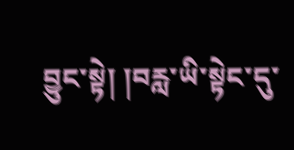བྱུང་སྟེ། །བརླ་ཡི་སྟེང་དུ་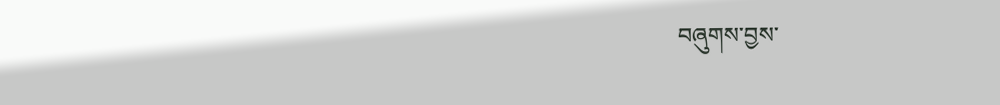བཞུགས་བྱས་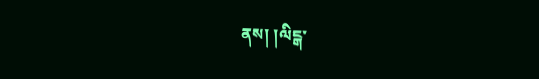ནས། །ལིངྒ་